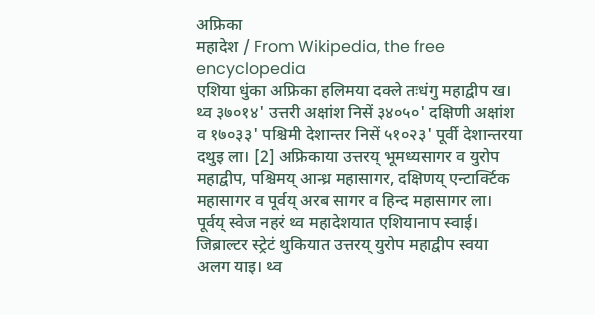अफ्रिका
महादेश / From Wikipedia, the free encyclopedia
एशिया धुंका अफ्रिका हलिमया दक्ले तःधंगु महाद्वीप ख। थ्व ३७०१४' उत्तरी अक्षांश निसें ३४०५०' दक्षिणी अक्षांश व १७०३३' पश्चिमी देशान्तर निसें ५१०२३' पूर्वी देशान्तरया दथुइ ला। [2] अफ्रिकाया उत्तरय् भूमध्यसागर व युरोप महाद्वीप, पश्चिमय् आन्ध्र महासागर, दक्षिणय् एन्टार्क्टिक महासागर व पूर्वय् अरब सागर व हिन्द महासागर ला। पूर्वय् स्वेज नहरं थ्व महादेशयात एशियानाप स्वाई। जिब्राल्टर स्ट्रेटं थुकियात उत्तरय् युरोप महाद्वीप स्वया अलग याइ। थ्व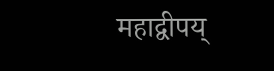महाद्वीपय्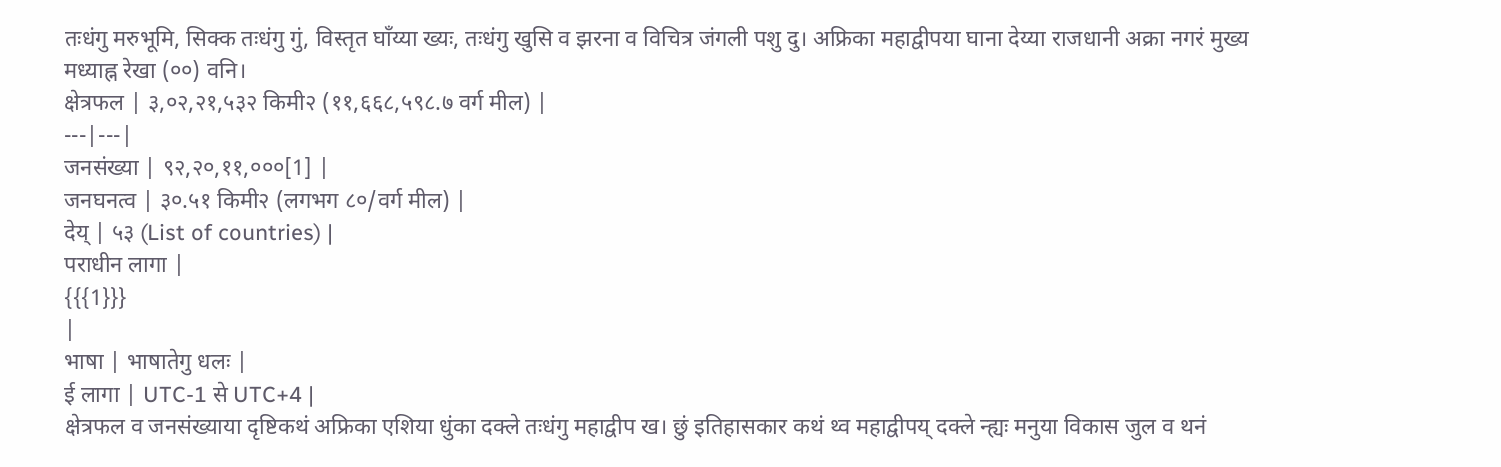तःधंगु मरुभूमि, सिक्क तःधंगु गुं, विस्तृत घाँय्या ख्यः, तःधंगु खुसि व झरना व विचित्र जंगली पशु दु। अफ्रिका महाद्वीपया घाना देय्या राजधानी अक्रा नगरं मुख्य मध्याह्न रेखा (००) वनि।
क्षेत्रफल | ३,०२,२१,५३२ किमी२ (११,६६८,५९८.७ वर्ग मील) |
---|---|
जनसंख्या | ९२,२०,११,०००[1] |
जनघनत्व | ३०.५१ किमी२ (लगभग ८०/वर्ग मील) |
देय् | ५३ (List of countries) |
पराधीन लागा |
{{{1}}}
|
भाषा | भाषातेगु धलः |
ई लागा | UTC-1 से UTC+4 |
क्षेत्रफल व जनसंख्याया दृष्टिकथं अफ्रिका एशिया धुंका दक्ले तःधंगु महाद्वीप ख। छुं इतिहासकार कथं थ्व महाद्वीपय् दक्ले न्ह्यः मनुया विकास जुल व थनं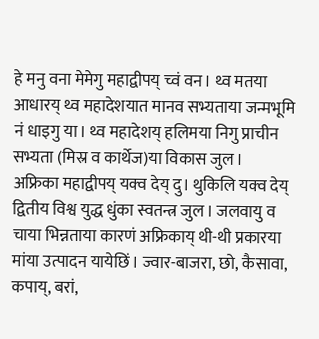हे मनु वना मेमेगु महाद्वीपय् च्वं वन। थ्व मतया आधारय् थ्व महादेशयात मानव सभ्यताया जन्मभूमि नं धाइगु या। थ्व महादेशय् हलिमया निगु प्राचीन सभ्यता (मिस्र व कार्थेज)या विकास जुल।
अफ्रिका महाद्वीपय् यक्व देय् दु। थुकिलि यक्व देय् द्वितीय विश्व युद्ध धुंका स्वतन्त्र जुल। जलवायु व चाया भिन्नताया कारणं अफ्रिकाय् थी-थी प्रकारया मांया उत्पादन यायेछिं। ज्वार-बाजरा, छो, कैसावा, कपाय्, बरां,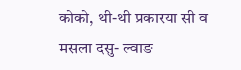कोको, थी-थी प्रकारया सी व मसला दसु- ल्वाङ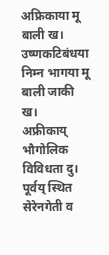अफ्रिकाया मू बाली ख। उष्णकटिबंधया निम्न भागया मू बाली जाकी ख।
अफ्रीकाय् भौगोलिक विविधता दु। पूर्वय् स्थित सेरेनगेती व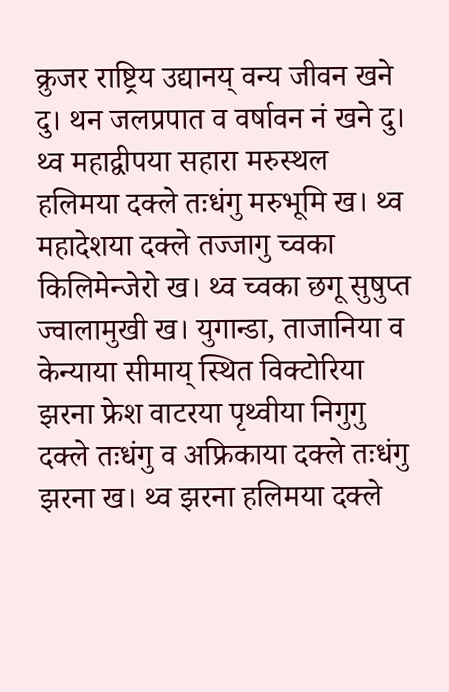क्रुजर राष्ट्रिय उद्यानय् वन्य जीवन खने दु। थन जलप्रपात व वर्षावन नं खने दु। थ्व महाद्वीपया सहारा मरुस्थल हलिमया दक्ले तःधंगु मरुभूमि ख। थ्व महादेशया दक्ले तज्जागु च्वका किलिमेन्जेरो ख। थ्व च्वका छगू सुषुप्त ज्वालामुखी ख। युगान्डा, ताजानिया व केन्याया सीमाय् स्थित विक्टोरिया झरना फ्रेश वाटरया पृथ्वीया निगुगु दक्ले तःधंगु व अफ्रिकाया दक्ले तःधंगु झरना ख। थ्व झरना हलिमया दक्ले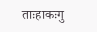ताःहाकःगु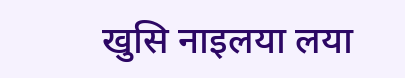खुसि नाइलया लया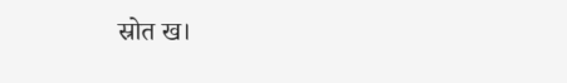स्रोत ख।